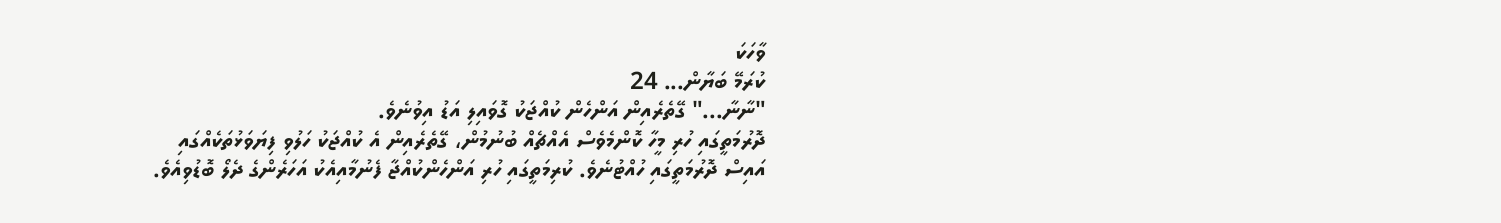ވާހަކަ
ކުރަމޭ ބަޔާން... 24
"ނާނާ..." ގޭތެރެއިން އަންހެން ކުއްޖަކު ގޮވައިލި އަޑު އިވުނެވެ.
ދޮރުމަތީގައި ހުރި މީހާ ކޮންމެވެސް އެއްޗެއް ބުނުމުން، ގޭތެރެއިން އެ ކުއްޖަކު ހަލުވި ފިޔަވަޅުތަކެއްގައި އައިސް ދޮރުމަތީގައި ހުއްޓުނެވެ. ކުރިމަތީގައި ހުރި އަންހެންކުއްޖާ ފެނުމާއިއެކު އަހަރެންގެ ދެލޯ ބޮޑުވިއެވެ.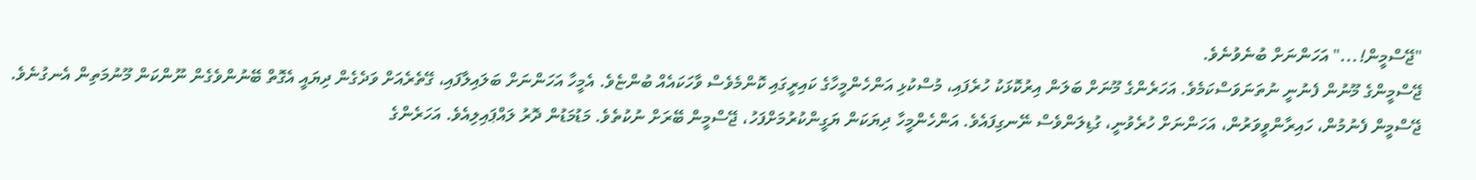"ޖޭސްމީން!..." އަހަންނަށް ބުނެވުނެވެ.
ޖޭސްމީންގެ މޫނުން ފެނުނީ ނުތަނަވަސްކަމެވެ. އަހަރެންގެ މޫނަށް ބަލަން އިރުކޮޅަކު ހުރެފައި، މުސްކުޅި އަންހެންމީހާގެ ކައިރީގައި ކޮންމެވެސް ވާހަކައެއް ބުންޏެވެ. އެމީހާ އަހަންނަށް ބަލައިލާފައި، ގޭތެރެއަށް ވަދެގެން ދިޔައީ އެގޮތް ބޭނުންވެގެން ނޫންކަން މޫނުމަތިން އެނގުނެވެ.
ޖޭސްމީން ފެނުމުން، ހައިރާންވީވަރުން، އަހަންނަށް ހުރެވުނީ، ގުޑިލަންވެސް ނޭނގިފައެވެ. އަންހެންމީހާ ދިޔަކަން ޔަގީންކުރުމަށްފަހު، ޖޭސްމީން ބޭރަށް ނުކުތެވެ. މަޑުމަޑުން ދޮރު ލައްޕައިލިއެވެ. އަހަރެންގެ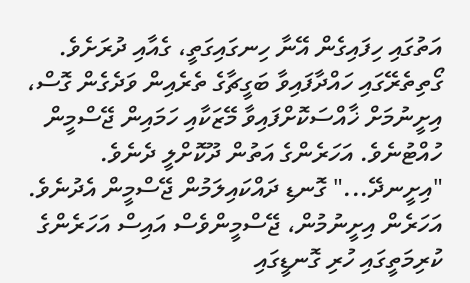އަތުގައި ހިފައިގެން އޭނާ ހިނގައިގަތީ، ގެއާއި ދުރަށެވެ. ގޯތިތެރޭގައި ހައްދާފައިވާ ބަގީޗާގެ ތެރެއިން ވަދެގެން ގޮސް، އިށީނުމަށް ޚާއްސަކޮށްފައިވާ މޭޒަކާއި ހަމައިން ޖޭސްމީން ހުއްޓުނެވެ. އަހަރެންގެ އަތުން ދޫކޮށްލީ ދެނެވެ.
"އިށީނދޭ..." ގޮނޑި ދައްކައިލަމުން ޖޭސްމީން އެދުނެވެ.
އަހަރެން އިށީނުމުން، ޖޭސްމީންވެސް އައިސް އަހަރެންގެ ކުރިމަތީގައި ހުރި ގޮނޑީގައި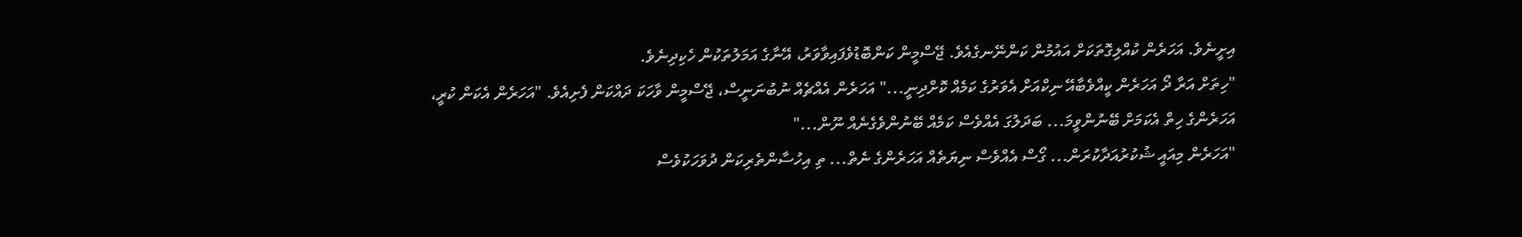އިށީނެވެ. އަހަރެން ކުއްލިގޮތަކަށް އައުމުން ކަންނޭނގެއެވެ. ޖޭސްމީން ކަންބޮޑުވެފައިވާވަރު، އޭނާގެ އަމަލުތަކުން ހެކިދިނެވެ.
"ހިތަށް އަރާ ދޯ އަހަރެން ކީއްވެބާއޭ ނިކްއަށް އެވަރުގެ ކަމެއް ކޮށްދިނީ..." އަހަރެން އެއްޗެއް ނުބުނަނީސް، ޖޭސްމީން ވާހަކަ ދައްކަން ފެށިއެވެ. "އަހަރެން އެކަން ކުރީ، އަހަރެންގެ ހިތް އެކަމަށް ބޭނުންވީމަ... ބަދަލުގަ އެއްވެސް ކަމެއް ބޭނުންވެގެނެއް ނޫން..."
"އަހަރެން މިއައީ ޝުކުރުއަދާކުރަން... ގޯސް އެއްވެސް ނިޔަތެއް އަހަރެންގެ ނެތް... ތި އިހުސާންތެރިކަން ދުވަހަކުވެސް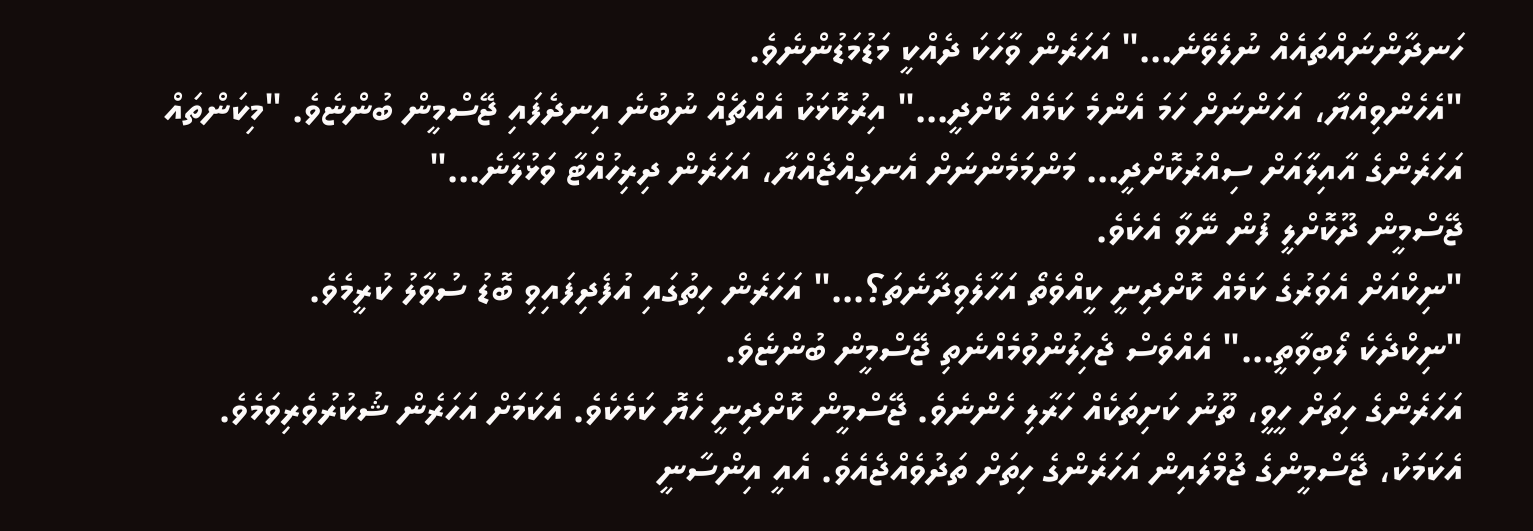ހަނދާންނައްތައެއް ނުލެވޭނެ..." އަހަރެން ވާހަކަ ދެއްކީ މަޑުމަޑުންނެވެ.
"އެހެންވިއްޔާ، އަހަންނަށް ހަމަ އެންމެ ކަމެއް ކޮށްދީ..." އިރުކޮޅަކު އެއްޗެއް ނުބުނެ އިނދެފައި ޖޭސްމީން ބުންޏެވެ. "މިކަންތައް އަހަރެންގެ އާއިލާއަށް ސިއްރުކޮށްދީ... މަންމަމެންނަށް އެނގިއްޖެއްޔާ، އަހަރެން ދިރިހުއްޓާ ވަޅުލާނެ..."
ޖޭސްމީން ދޫކޮށްލީ ފުން ނޭވާ އެކެވެ.
"ނިކްއަށް އެވަރުގެ ކަމެއް ކޮށްދިނީ ކީއްވެތޯ އަހާލެވިދާނެތަ؟..." އަހަރެން ހިތުގައި އުފެދިފައިވި ބޮޑު ސުވާލު ކުރީމެވެ.
"ނިކްދެކެ ލޯބިވާތީ..." އެއްވެސް ޖެހިލުންވުމެއްނެތި ޖޭސްމީން ބުންޏެވެ.
އަހަރެންގެ ހިތަށް ހީވީ، ތޫނު ކަށިތަކެއް ހަރާލި ހެންނެވެ. ޖޭސްމީން ކޮށްދިނީ ހެޔޮ ކަމެކެވެ. އެކަމަށް އަހަރެން ޝުކުރުވެރިވަމެވެ. އެކަމަކު، ޖޭސްމީންގެ ޖުމްލައިން އަހަރެންގެ ހިތަށް ތަދުވެއްޖެއެވެ. އެއީ އިންސާނީ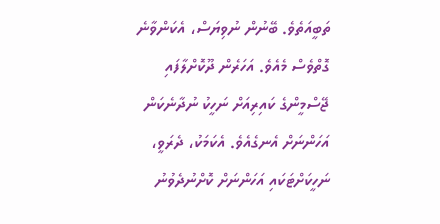ތަބީއަތެވެ. ބޭނުން ނުވިޔަސް، އެކަންވާނެ ގޮތްވެސް މެއެވެ. އަހަރެން ދޫކޮށްލާފައި ޖޭސްމީންގެ ކައިރިއަށް ނަހީކު ނުދާނެކަން އަހަންނަށް އެނގެއެވެ. އެކަމަކު، ދެރަވީ، ނަހީކަށްޓަކައި އަހަންނަށް ކޮށްނުދެވުނު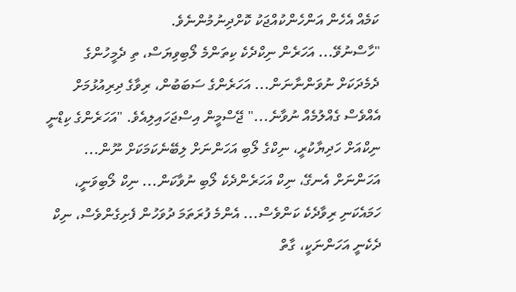ކަމެއް އެހެން އަންހެންކުއްޖަކު ކޮށްދިނުމުންނެވެ.
"ހާސްނުވޭ... އަހަރެން ނިކްދެކެ ކިތަންމެ ލޯބިވިޔަސް، ތި ދެމީހުންގެ ދެމެދަކަށް ނުވަންނާނަން... އަހަރެންގެ ސަބަބުން، ރިވާގެ ދިރިއުޅުމަށް އެއްވެސް ގެއްލުމެއް ނުވާނެ..." ޖޭސްމީން އިސްޖަހައިލިއެވެ. "އަހަރެންގެ ކިޑްނީ ނިކްއަށް ހަދިޔާކުރީ، ނިކްގެ ލޯބި އަހަންނަށް ލިބޭނެކަމަކަށް ނޫން... އަހަންނަށް އެނގޭ، ނިކް އަހަރެންދެކެ ލޯބި ނުވާކަން... ނިކް ލޯބިވަނީ، ހަމައެކަނި ރިވާދެކެ ކަންވެސް... އެންމެ ފުރަތަމަ ދުވަހުން ފެށިގެންވެސް، ނިކް ދެކެނީ އަހަންނަކީ، ގާތް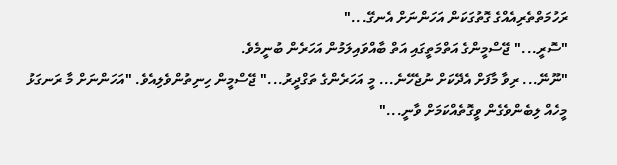ރަހުމަތްތެރިއެއްގެ ގޮތުގަކަން އަހަންނަށް އެނގޭ..."
"ސޮރީ..." ޖޭސްމީންގެ އަތްމަތީގައި އަތް ބާއްވައިލަމުން އަހަރެން ބުނީމެވެ.
"ނޫނޭ... ރިވާ މާފަށް އެދޭކަށް ނުޖެހޭނެ... މީ އަހަރެންގެ ތަގްދީރު..." ޖޭސްމީން ހިނިތުންވެލިއެވެ. "އަހަންނަށް މާ ރަނގަޅު މީހެއް ލިބެންވެގެން ވީގޮތެއްކަމަށް ވާނީ..."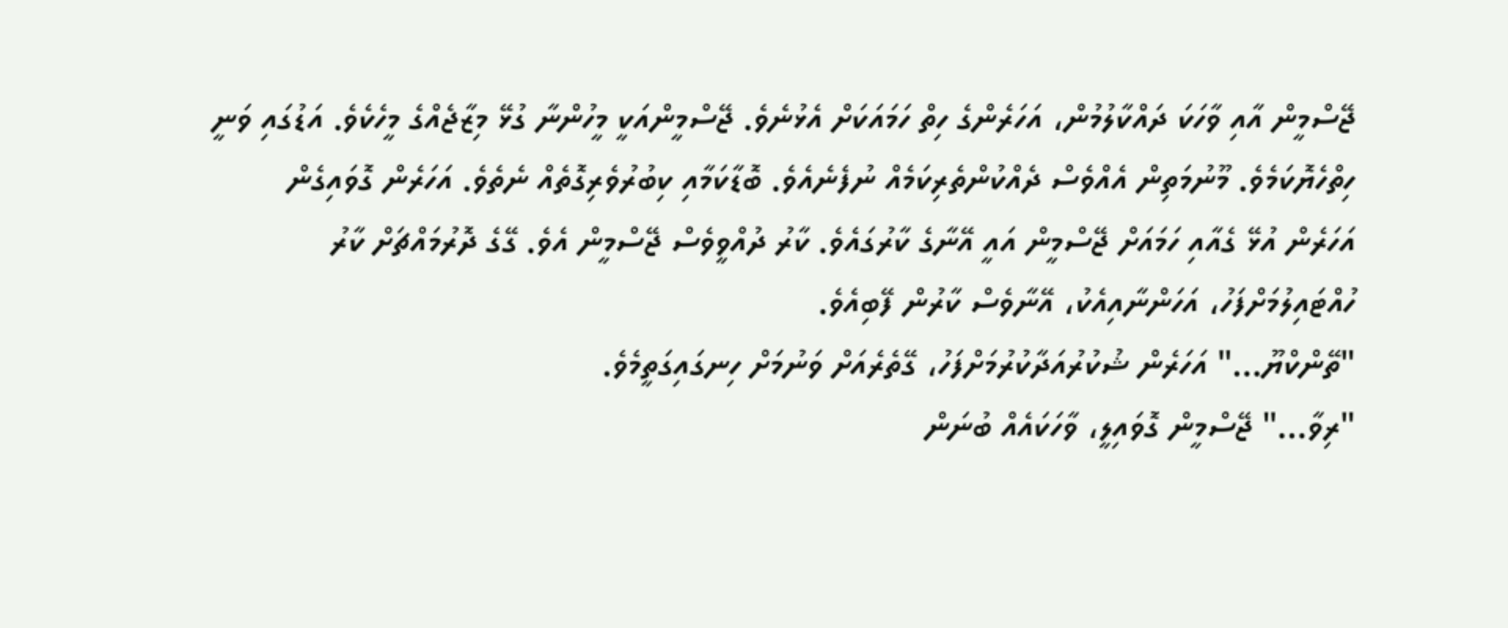ޖޭސްމީން އާއި ވާހަކަ ދައްކާލުމުން، އަހަރެންގެ ހިތް ހަމައަކަށް އެޅުނެވެ. ޖޭސްމީންއަކީ މީހުންނާ ގުޅޭ މިޒާޖެއްގެ މީހެކެވެ. އަޑުގައި ވަނީ ހިތްހެޔޮކަމެވެ. މޫނުމަތިން އެއްވެސް ދެއްކުންތެރިކަމެއް ނުފެނެއެވެ. ބޮޑާކަމާއި ކިބުރުވެރިގޮތެއް ނެތެވެ. އަހަރެން ގޮވައިގެން އަހަރެން އުޅޭ ގެއާއި ހަމައަށް ޖޭސްމީން އައީ އޭނާގެ ކާރުގައެވެ. ކާރު ދުއްވީވެސް ޖޭސްމީން އެވެ. ގޭގެ ދޮރުމައްޗަށް ކާރު ހުއްޓައިލުމަށްފަހު، އަހަންނާއިއެކު، އޭނާވެސް ކާރުން ފޭބިއެވެ.
"ތޭންކްޔޫ..." އަހަރެން ޝުކުރުއަދާކުރުމަށްފަހު، ގޭތެރެއަށް ވަނުމަށް ހިނގައިގަތީމެވެ.
"ރިވާ..." ޖޭސްމީން ގޮވައިލީ، ވާހަކައެއް ބުނަން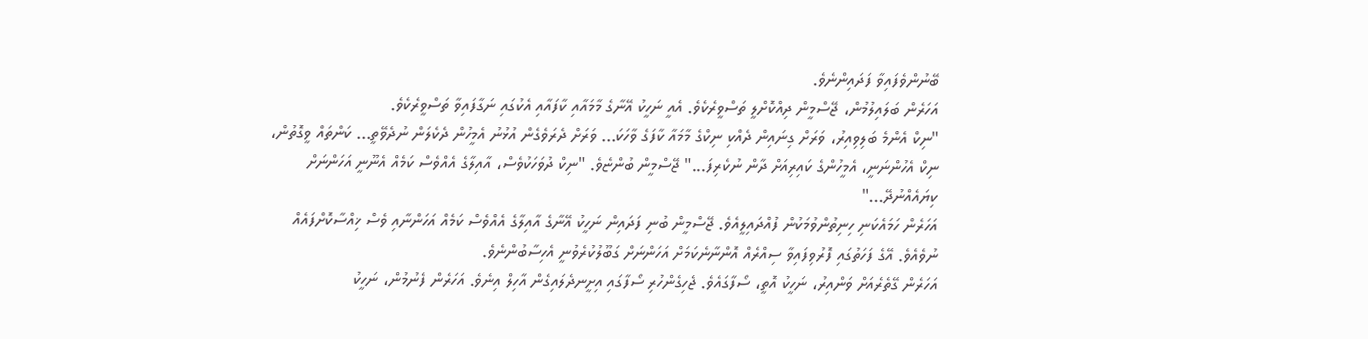ބޭނުންވެފައިވާ ފަދައިންނެވެ.
އަހަރެން ބަލައިލުމުން، ޖޭސްމީން ދިއްކޮށްލީ ތަސްވީރެކެވެ. އެއީ ނަހީކު އޭނާގެ މާމައާއި ކާފައާއި އެކުގައި ނަގާފައިވާ ތަސްވީރެކެވެ.
"ނިކް އެންމެ ބަލިވިއިރު، ވަރަށް ގިނައިން ދެއްކި ނިކްގެ މާމައާ ކާފަގެ ވާހަކަ... ވަރަށް ދެރަވެގެން އުޅުނު އެމީހުން ދެކެލަން ނުދެވޭތީ... ކަންތައް ވީގޮތުން، ނިކް އެހުންނަނީ، އެމީހުންގެ ކައިރިއަށް ދާން ނުކެރިފަ..." ޖޭސްމީން ބުންޏެވެ. "ނިކް ދުވަހަކުވެސް، އާއިލާގެ އެއްވެސް ކަމެއް އެނޫނީ އަހަންނަށް ކިޔައެއްނުދޭ..."
އަހަރެން ހަމައެކަނި ހިނިތުންވުމަކުން ފުއްދައިލީއެވެ. ޖޭސްމީން ބުނި ފަދައިން ނަހީކު އޭނާގެ އާއިލާގެ އެއްވެސް ކަމެއް އަހަންނާއި ވެސް ޚިއްސާކޮށްފައެއް ނުވެއެވެ. އޭގެ ފަހަތުގައި ފޮރުވިފައިވާ ސިއްރެއް އޮންނާނެކަމަށް އަހަންނަށް ގަބޫލުކުރެވުނީ އެހިސާބުންނެވެ.
އަހަރެން ގޭތެރެއަށް ވަންއިރު، ނަހީކު އޮތީ، ސޯފާގައެވެ. ޖެހިގެންހުރި ސޯފާގައި އިށީނދެލައިގެން އާހިލް އިނެވެ. އަހަރެން ފެނުމުން، ނަހީކު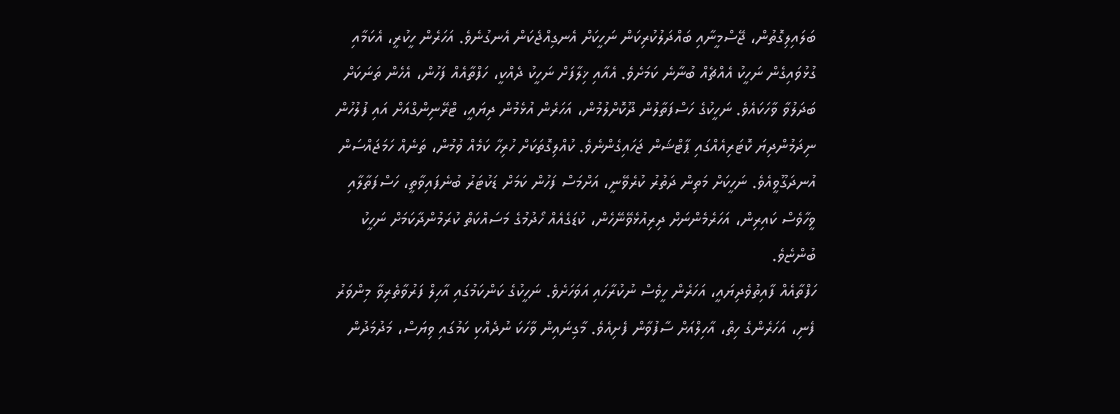ބަލައިލިގޮތުން، ޖޭސްމީނާއި ބައްދަލުކުރިކަން ނަހީކަށް އެނގިއްޖެކަން އެނގުނެވެ. އަހަރެން ހީކުރީ، އެކަމާއި ގުޅުވައިގެން ނަހީކު އެއްޗެއް ބުނާނެ ކަމަށެވެ. އެއާއި ޚިލާފަށް ނަހީކު ދެއްކީ، ހަފްތާއެއް ފަހުން، އެހެން ތަނަކަށް ބަދަލުވާ ވާހަކައެވެ. ނަހީކުގެ ހަސްފަތާލުން ދޫކޮށްލުމުން، އަހަރެން އުޅެމުން ދިޔައީ، ޓްރޭނިންގްއަށް އައި ފުލުހުން ނިދަމުންދިޔަ ކޮޓަރިއެއްގައި ޕާޓްޝަން ޖަހައިގެންނެވެ. ކުއްލިގޮތަކަށް ހުރިހާ ކަމެއް ވުމުން، ތަނެއް ހަމަޖައްސަން އުނދަގޫވީއެވެ. ނަހީކަށް މަތިން ދަތުރު ކުރެވޭނީ، އަށްމަސް ފަހުން ކަމަށް ޑަކުޓަރު ބުނެފައިވާތީ، ހަސްފަތާލާއި ވީހާވެސް ކައިރިން، އަހަރެމެންނަށް ދިރިއުޅެވޭނޭހެން، ކުޑަގެއެއް ހޯދުމުގެ މަސައްކަތް ކުރަމުންދާކަމަށް ނަހީކު ބުންޏެވެ.
ހަފްތާއެއް ފާއިތުވެދިޔައީ، އަހަރެން ހީވެސް ނުކުރާހައި އަވަހަށެވެ. ނަހީކުގެ ކަންކަމުގައި އާހިލް ފަރުވާތެރިވާ މިންވަރު ފެނި، އަހަރެންގެ ހިތް، އާހިލްއަށް ސާފުވާން ފެށިއެވެ. މާގިނައިން ވާހަކަ ނުދެއްކި ކަމުގައި ވިޔަސް، މަދުމަދުން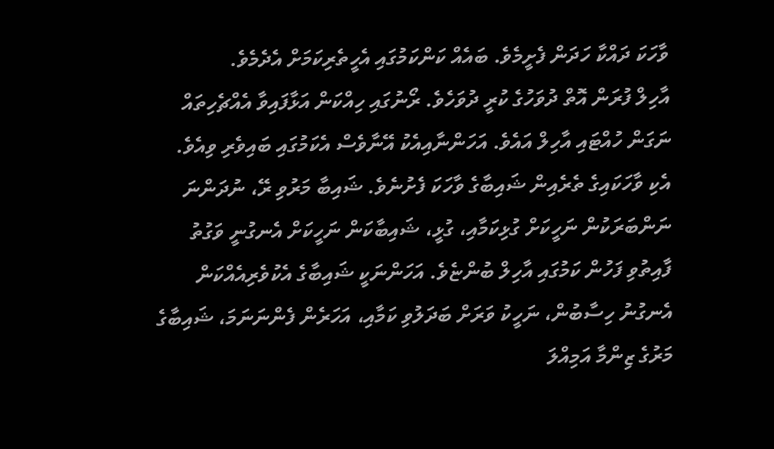ވާހަކަ ދައްކާ ހަދަން ފެށީމެވެ. ބައެއް ކަންކަމުގައި އެހީތެރިކަމަށް އެދެމެވެ.
އާހިލް ފުރަން އޮތް ދުވަހުގެ ކުރީ ދުވަހެވެ. ރޯނުގައި ހިއްކަން އަޅާފައިވާ އެއްޗެހިތައް ނަގަން ހުއްޓައި އާހިލް އައެވެ. އަހަންނާއިއެކު އޭނާވެސް އެކަމުގައި ބައިވެރި ވިއެވެ. އެކި ވާހަކައިގެ ތެރެއިން ޝައިބާގެ ވާހަކަ ފެށުނެވެ. ޝައިބާ މަރުވި ރޭ، ނުދަންނަ ނަންބަރަކުން ނަހީކަށް ގުޅިކަމާއި، ގުޅީ، ޝައިބާކަން ނަހީކަށް އެނގުނީ ވަގުތު ފާއިތުވި ފަހުން ކަމުގައި އާހިލް ބުންޏެވެ. އަހަންނަކީ ޝައިބާގެ އެކުވެރިއެއްކަން އެނގުނު ހިސާބުން، ނަހީކު ވަރަށް ބަދަލުވި ކަމާއި، އަހަރެން ފެންނަނަމަ، ޝައިބާގެ މަރުގެ ޒިންމާ އަމިއްލަ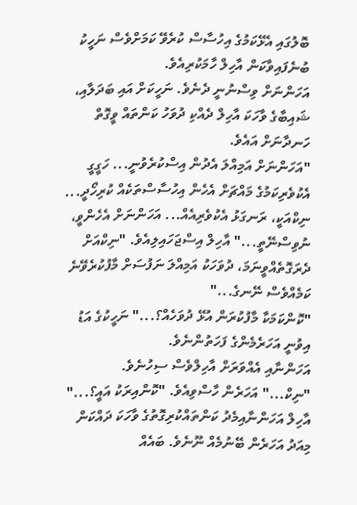ބޮލުގައި އެޅޭކަމުގެ އިހުސާސް ކުރެވޭ ކަމަށްވެސް ނަހީކު ބުނެފައިވާކަން އާހިލް ހާމަކުރިއެވެ.
އަހަންނަށް ވިސްނުނީ ދެނެވެ. ނަހީކަށް އައި ބަދަލާއި، ޝައިބާގެ ވާހަކަ އާހިލް ދެއްކި ދުވަހު ކަންތައް ވީގޮތް ހަނދާނަށް އައެވެ.
"އަހަންނަށް އަމިއްލަ އެދުން އިސްކުރެވުނީ... ހަގީގީ އެކުވެރިކަމުގެ މައްޗަށް އެހެން އިހުސާސްތަކެއް ކުރިހޯދީ... ނިކްއަކީ، ރަނގަޅު އެކުވެރިއެއް... އަހަންނަށް އެހެންވީ، ނުވިސްނޭތީ..." އާހިލް އިސްޖަހައިލިއެވެ. "ނިކްއަށް ދެރަގޮތެއްވީނަމަ، ދުވަހަކު އަމިއްލަ ނަފުސަށް މާފުކުރެވޭނެ ކަމެއްވެސް ނޭނގެ..."
"ކޮންކަމަކާ މާފުކުރަން އުޅޭ ދުވަހެއް؟..." ނަހީކުގެ އަޑު އިވުނީ އަހަރެމެންގެ ފަހަތުންނެވެ.
އަހަންނާއި އެއްވަރަށް އާހިލްވެސް ސިހުނެވެ.
"ނިކް..." އަހަރެން ހާސްވިއެވެ. "ކޮންއިރަކު އައީ؟..."
އާހިލް އަހަންނާއިމެދު ކަންތައްކުރިގޮތުގެ ވާހަކަ ދައްކަން މިއަދު އަހަރެން ބޭނުމެއް ނޫނެވެ. ބައެއް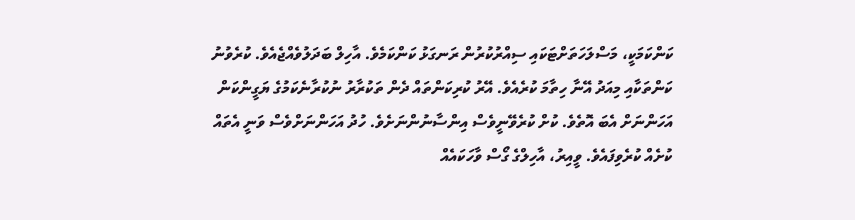ކަންކަމަކީ، މަސްލަހަތަށްޓަކައި ސިއްރުކުރުން ރަނގަޅު ކަންކަމެވެ. އާހިލް ބަދަލުވެއްޖެއެވެ. ކުރެވުނު ކަންތަކާއި މިއަދު އޭނާ ހިތާމަ ކުރެއެވެ. އޭރު ކުރިކަންތައް ދެން ތަކުރާރު ނުކުރާނެކަމުގެ ޔަގީންކަން އަހަންނަށް އެބަ އޮތެވެ. ކުށް ކުރެވޭނީވެސް އިންސާނުންނަށެވެ. ހުދު އަހަންނަށްވެސް ވަނީ އެތައް ކުށެއް ކުރެވިފައެވެ. ވީއިރު، އާހިލްގެ ގޯސް ވާހަކައެއް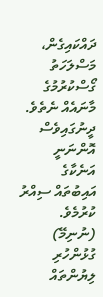ދައްކައިގެން، މަސްލަހަތު ގޯސްކުރުމުގެ މާނައެއް ނެތެވެ. ދީނުގައިވެސް އޮންނަނީ އަނެކާގެ އައިބުތައް ސިއްރު ކުރުމެވެ.
(ނުނިމޭ)
ގުޅުންހުރި ލިޔުންތައް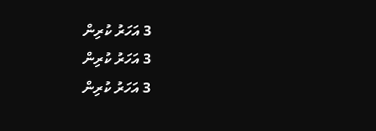3 އަހަރު ކުރިން
3 އަހަރު ކުރިން
3 އަހަރު ކުރިން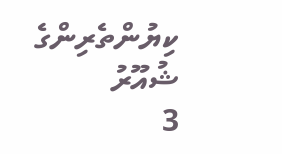ކިޔުންތެރިންގެ ޝުއޫރު
3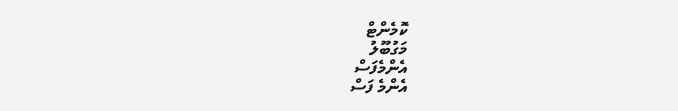ކޮމެންޓް
މަގުބޫލު
އެންމެފަސް
އެންމެ ފަސް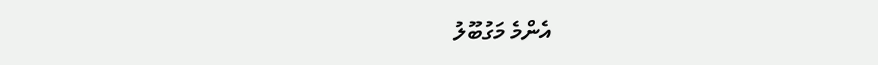އެންމެ މަގުބޫލު